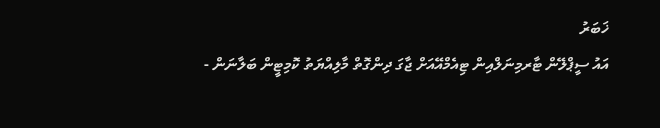ޚަބަރު
އައު ސީޕްލޭން ޓާރމިނަލްއިން ޓިއެމްއޭއަށް ޖާގަ ދިންގޮތް މާލިއްޔަތު ކޮމިޓީން ބަލާނަން -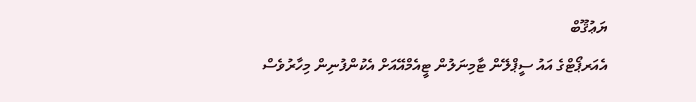ޔަޢުޤޫބް
އެއަރޕޯޓްގެ އައު ސީޕްލޭން ޓާމިނަލުން ޓީއެމްއޭއަށް އެކުންފުނިން މިހާރުވެސް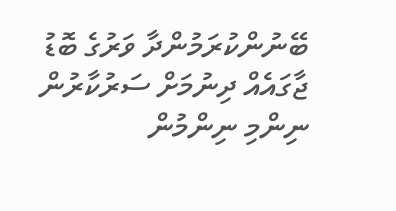ބޭނުންކުރަމުންދާ ވަރުގެ ބޮޑު ޖާގައެއް ދިނުމަށް ސަރުކާރުން ނިންމި ނިންމުން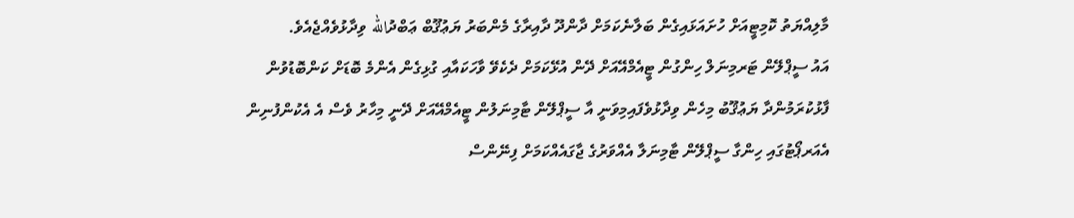މާލިއްޔަތު ކޮމިޓީއަށް ހުށައަޅައިގެން ބަލާނެކަމަށް ދާންދޫ ދާއިރާގެ މެންބަރު ޔަޢުޤޫބް ޢަބްދުالله ވިދާޅުވެއްޖެއެވެ.
އައު ސީޕްލޭން ޓަރމިނަލް ހިންގުން ޓީއެމްއޭއަށް ދޭން އުޅޭކަމަށް ދެކެވޭ ވާހަކައާއި ގުޅިގެން އެންމެ ބޮޑަށް ކަންބޮޑުވުން ފާޅުކުރަމުންދާ ޔަޢުޤޫބު މިހެން ވިދާޅުވެފައިމިވަނީ އާ ސީޕްލޭން ޓާމިނަލުން ޓީއެމްއޭއަށް ދޭނީ މިހާރު ވެސް އެ އެކުންފުނިން އެއަރޕޯޓުގައި ހިންގާ ސީޕްލޭން ޓާމިނަލާ އެއްވަރުގެ ޖާގައެއްކަމަށް ފިނޭންސް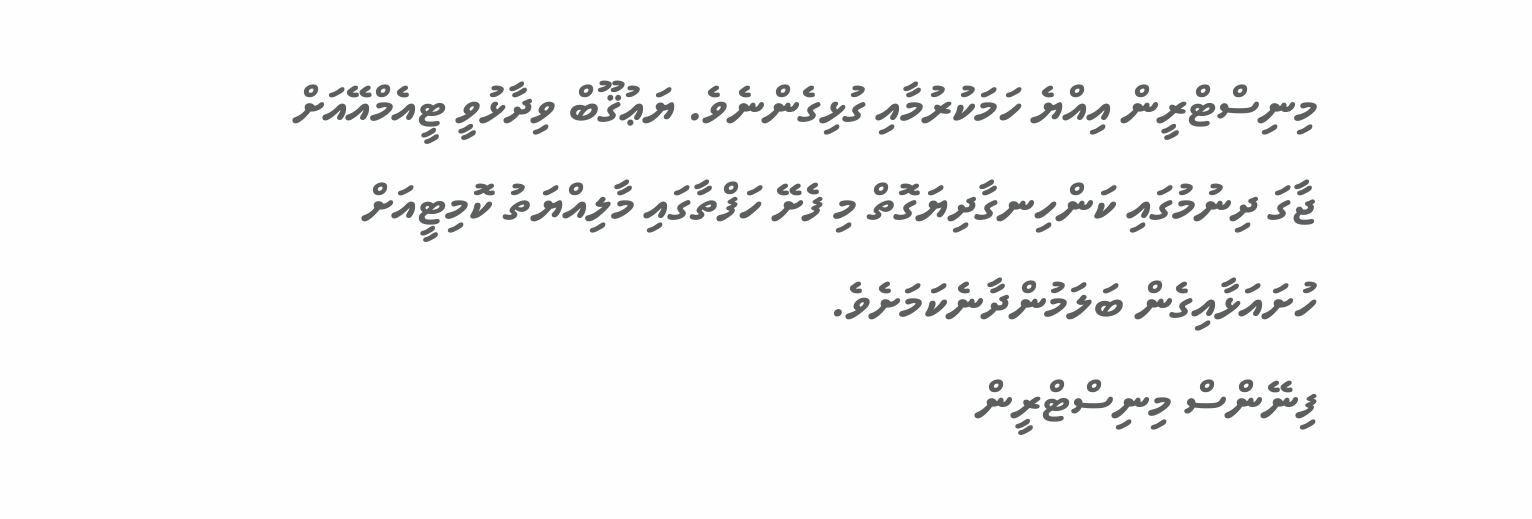މިނިސްޓްރީން އިއްޔެ ހަމަކުރުމާއި ގުޅިގެންނެވެ. ޔަޢުޤޫބް ވިދާޅުވީ ޓީއެމްއޭއަށް ޖާގަ ދިނުމުގައި ކަންހިނގާދިޔަގޮތް މި ފެށޭ ހަފްތާގައި މާލިއްޔަތު ކޮމިޓީއަށް ހުށައަޅާއިގެން ބަލަމުންދާނެކަމަށެވެ.
ފިނޭންސް މިނިސްޓްރީން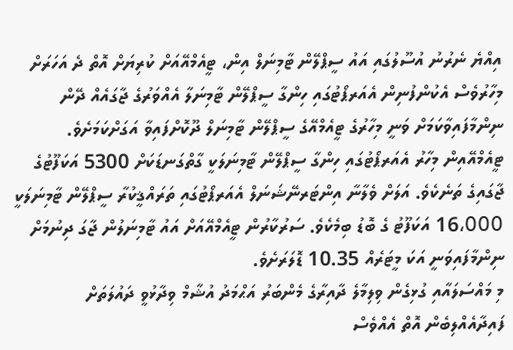އިއްޔެ ނެރުނު އުސޫލުގައި އައު ސީޕްލޭން ޓާމިނަލް އިން، ޓީއެމްއޭއަށް ކުރިޔަށް އޮތް ދެ އަހަރަށް މިހާރުވެސް އެކުންފުނިން އެއަރޕޯޓުގައި ހިންގާ ސީޕްލޭން ޓާމިނަލާ އެއްވަރުގެ ޖާގައެއް ދޭން ނިންމާފައިވާކަމަށް ވަނީ މިހާރުގެ ޓީއެމްއޭގެ ސީޕްލޭން ޓާމިނަލް ދޫކޮށްފައިވާ އަގަށްކަމަށެވެ.
ޓީއެމްއޭއިން މިހާރު އެއަރޕޯޓުގައި ހިންގާ ސީޕްލޭން ޓާމިނަލަކީ ގާތްގަނޑަކަށް 5300 އަކަފޫޓުގެ ޖާގައިގެ ތަނެކެވެ. އަލަށް ވެލާނާ އިންޓަރނޭޝަނަލް އެއަރޕޯޓުގައި ތަރައްޤީކުރާ ސީޕްލޭން ޓާމިނަލަކީ 16،000 އަކަފޫޓު ގެ ބޮޑު ބިމެކެވެ. ސަރުކާރުން ޓީއެމްއޭއަށް އައު ޓާމިނަލުން ޖާގަ ދިނުމަށް ނިންމާފައިވަނީ އަކަ މީޓަރެއް 10.35 ޑޮލަރަށެވެ.
މި މައްސަލައާއި ގުޅިގެން ވިލިމާލެ ދާއިރާގެ މެންބަރު އަޙްމަދު އުޝާމް ވިދާޅުވީ ދައުލަތަށް ފައިދާއެއްލިބެން އޮތް އެއްވެސް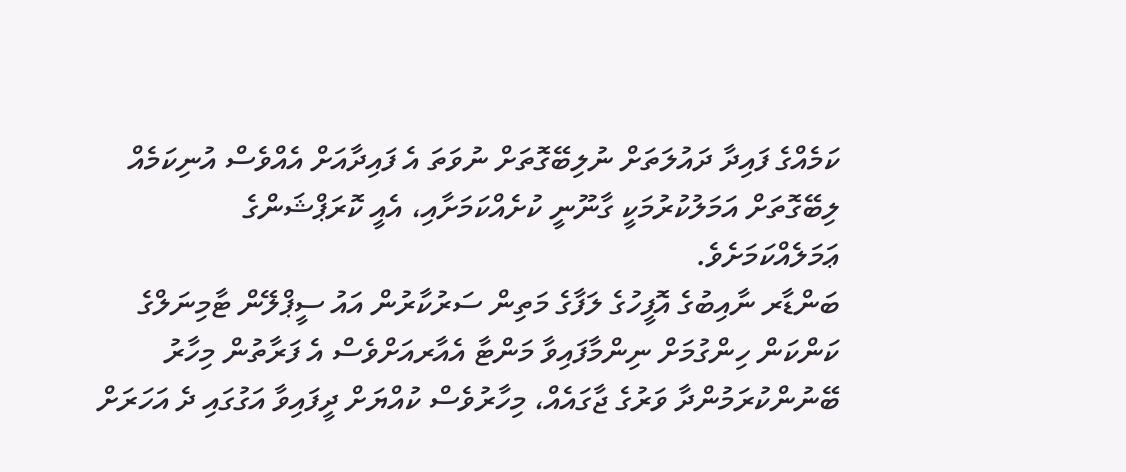ކަމެއްގެ ފައިދާ ދައުލަތަށް ނުލިބޭގޮތަށް ނުވަތަ އެ ފައިދާއަށް އެއްވެސް އުނިކަމެއް ލިބޭގޮތަށް އަމަލުކުރުމަކީ ގާނޫނީ ކުށެއްކަމަށާއި، އެއީ ކޮރަޕްޝަންގެ ޢަމަލެއްކަމަށެވެ.
ބަންޑާރ ނާއިބުގެ އޮފީހުގެ ލަފާގެ މަތިން ސަރުކާރުން އައު ސީޕްލޭން ޓާމިނަލްގެ ކަންކަން ހިންގުމަށް ނިންމާފައިވާ މަންޓާ އެއާރއަށްވެސް އެ ފަރާތުން މިހާރު ބޭނުންކުރަމުންދާ ވަރުގެ ޖާގައެއް، މިހާރުވެސް ކުއްޔަށް ދީފައިވާ އަގުގައި ދެ އަހަރަށް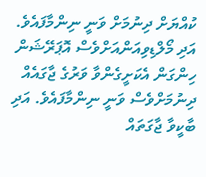ކުއްޔަށް ދިނުމަށް ވަނީ ނިންމާފައެވެ. އަދި މޯލްޑިވިއަންއަށްވެސް އޮޕަރޭޝަން ހިންގަން އެކަށީގެންވާ ވަރުގެ ޖާގައެއް ދިނުމަށްވެސް ވަނީ ނިންމާފައެވެ. އަދި ބާކީވާ ޖާގަތައް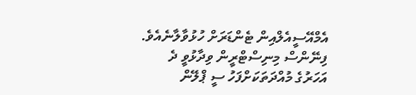އެމްއޭސީއެލްއިން ޓެންޑަރަށް ހުޅުވާލާނެއެވެ.
ފިނޭންސް މިނިސްޓްރީން ވިދާޅުވީ ދެ އަހަރުގެ މުއްދަތަކަށްފަހު ސީ ޕްލޭން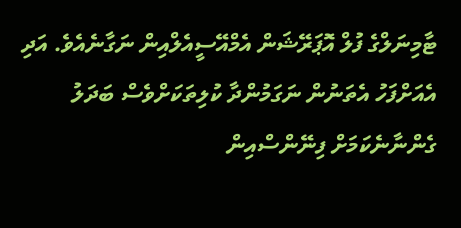ޓާމިނަލްގެ ފުލް އޮޕަރޭޝަން އެމްއޭސީއެލްއިން ނަގާނެއެވެ. އަދި އެއަށްފަހު އެތަނުން ނަގަމުންދާ ކުލިތަކަށްވެސް ބަދަލު ގެންނާނެކަމަށް ފިނޭންސްއިން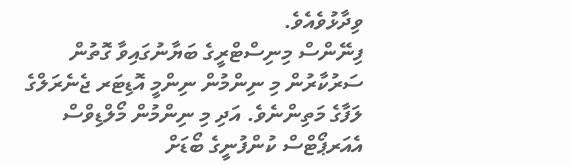ވިދާޅުވެއެވެ.
ފިނޭންސް މިނިސްޓްރީގެ ބަޔާނުގައިވާ ގޮތުން ސަރުކާރުން މި ނިންމުން ނިންމީ އޮޑިޓަރ ޖެނެރަލްގެ ލަފާގެ މަތިންނެވެ. އަދި މި ނިންމުން މޯލްޑިވްސް އެއަރޕޯޓްސް ކުންފުނީގެ ބޯޑަށް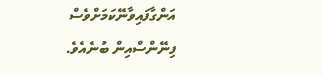އަންގާފައިވާނޭކަމަށްވެސް ފިނޭންސްއިން ބުނެއެވެ.